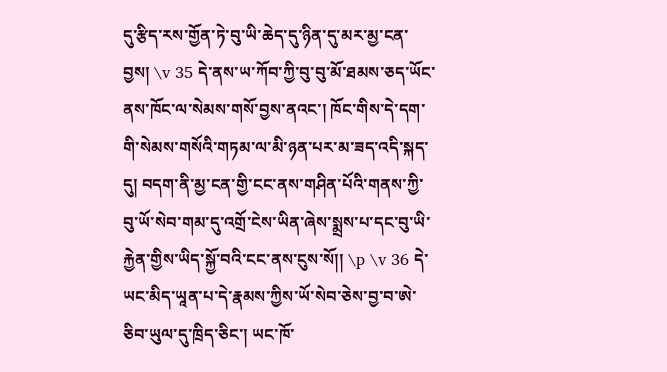དུ་རྩིད་རས་གྱོན་ཏེ་བུ་ཡི་ཆེད་དུ་ཉིན་དུ་མར་མྱ་ངན་བྱས། \v 35 དེ་ནས་ཡ་ཀོབ་ཀྱི་བུ་བུ་མོ་ཐམས་ཅད་ཡོང་ནས་ཁོང་ལ་སེམས་གསོ་བྱས་ནའང་། ཁོང་གིས་དེ་དག་གི་སེམས་གསོའི་གཏམ་ལ་མི་ཉན་པར་མ་ཟད་འདི་སྐད་དུ། བདག་ནི་མྱ་ངན་གྱི་ངང་ནས་གཤིན་པོའི་གནས་ཀྱི་བུ་ཡོ་སེབ་གམ་དུ་འགྲོ་ངེས་ཡིན་ཞེས་སྨྲས་པ་དང་བུ་ཡི་རྐྱེན་གྱིས་ཡིད་སྐྱོ་བའི་ངང་ནས་ངུས་སོ།། \p \v 36 དེ་ཡང་མིད་ཡཱན་པ་དེ་རྣམས་ཀྱིས་ཡོ་སེབ་ཅེས་བྱ་བ་ཨེ་ཅིབ་ཡུལ་དུ་ཁྲིད་ཅིང་། ཡང་ཁོ་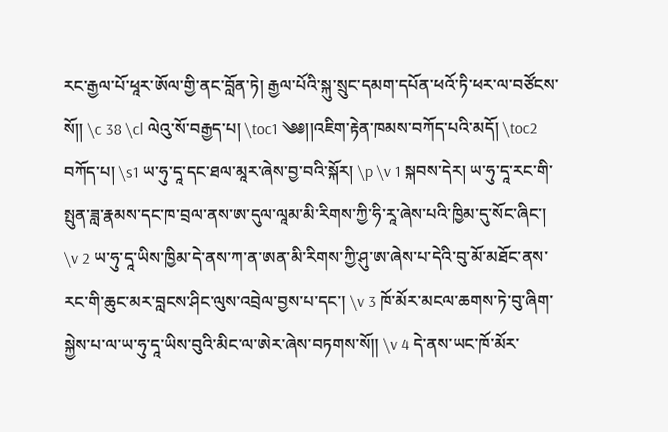རང་རྒྱལ་པོ་ཕཱར་ཨོལ་གྱི་ནང་བློན་ཏེ། རྒྱལ་པོའི་སྐུ་སྲུང་དམག་དཔོན་ཕའོ་ཏི་ཕར་ལ་བཙོངས་སོ།། \c 38 \cl ལེའུ་སོ་བརྒྱད་པ། \toc1 ༄༅།།འཇིག་རྟེན་ཁམས་བཀོད་པའི་མདོ། \toc2 བཀོད་པ། \s1 ཡ་ཧུ་དཱ་དང་ཐལ་མཱར་ཞེས་བྱ་བའི་སྐོར། \p \v 1 སྐབས་དེར། ཡ་ཧུ་དཱ་རང་གི་སྤུན་ཟླ་རྣམས་དང་ཁ་བྲལ་ནས་ཨ་དུལ་ལཱམ་མི་རིགས་ཀྱི་ཧི་རཱ་ཞེས་པའི་ཁྱིམ་དུ་སོང་ཞིང་། \v 2 ཡ་ཧུ་དཱ་ཡིས་ཁྱིམ་དེ་ནས་ཀ་ན་ཨན་མི་རིགས་ཀྱི་ཤུ་ཨ་ཞེས་པ་དེའི་བུ་མོ་མཐོང་ནས་རང་གི་ཆུང་མར་བླངས་ཤིང་ལུས་འབྲེལ་བྱས་པ་དང་། \v 3 ཁོ་མོར་མངལ་ཆགས་ཏེ་བུ་ཞིག་སྐྱེས་པ་ལ་ཡ་ཧུ་དཱ་ཡིས་བུའི་མིང་ལ་ཨེར་ཞེས་བཏགས་སོ།། \v 4 དེ་ནས་ཡང་ཁོ་མོར་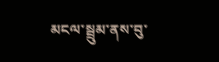མངལ་སྦྲུམ་ནས་བུ་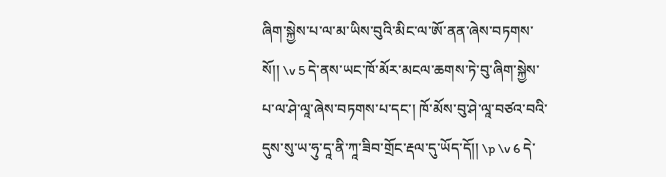ཞིག་སྐྱེས་པ་ལ་མ་ཡིས་བུའི་མིང་ལ་ཨོ་ནན་ཞེས་བཏགས་སོ།། \v 5 དེ་ནས་ཡང་ཁོ་མོར་མངལ་ཆགས་ཏེ་བུ་ཞིག་སྐྱེས་པ་ལ་ཤེ་ལཱ་ཞེས་བཏགས་པ་དང་། ཁོ་མོས་བུ་ཤེ་ལཱ་བཙའ་བའི་དུས་སུ་ཡ་ཧུ་དཱ་ནི་ཀཱ་ཟིབ་གྲོང་རྡལ་དུ་ཡོད་དོ།། \p \v 6 དེ་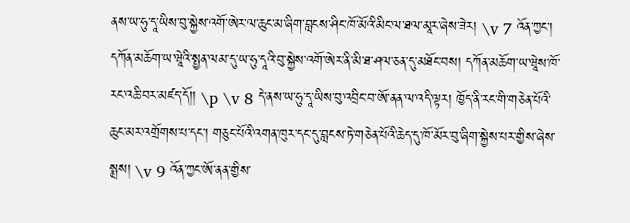ནས་ཡ་ཧུ་དཱ་ཡིས་བུ་སྐྱེས་འགོ་ཨེར་ལ་ཆུང་མ་ཞིག་བླངས་ཤིང་ཁོ་མོའི་མིང་ལ་ཐལ་མཱར་ཞེས་ཟེར། \v 7 འོན་ཀྱང་། དཀོན་མཆོག་ཡ་ཝཱེའི་སྤྱན་ལམ་དུ་ཡ་ཧུ་དཱའི་བུ་སྐྱེས་འགོ་ཨེར་ནི་མི་ཐ་ཤལ་ཅན་དུ་མཐོང་བས། དཀོན་མཆོག་ཡ་ཝཱེས་ཁོ་རང་འཆི་བར་མཛད་དོ།། \p \v 8 དེ་ནས་ཡ་ཧུ་དཱ་ཡིས་བུ་འབྲིང་བ་ཨོ་ནན་ལ་འདི་ལྟར། ཁྱོད་ནི་རང་གི་གཅེན་པོའི་ཆུང་མར་འགྲོགས་པ་དང་། གཅུང་པོའི་འགན་ཁུར་དང་དུ་བླངས་ཏེ་གཅེན་པོའི་ཆེད་དུ་ཁོ་མོར་བུ་ཞིག་སྐྱེས་པར་གྱིས་ཞེས་སྨྲས། \v 9 འོན་ཀྱང་ཨོ་ནན་གྱིས་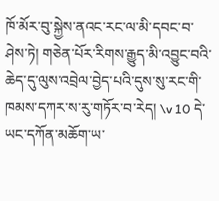ཁོ་མོར་བུ་སྐྱེས་ནའང་རང་ལ་མི་དབང་བ་ཤེས་ཏེ། གཅེན་པོར་རིགས་རྒྱུད་མི་འབྱུང་བའི་ཆེད་དུ་ལུས་འབྲེལ་བྱེད་པའི་དུས་སུ་རང་གི་ཁམས་དཀར་ས་རུ་གཏོར་བ་རེད། \v 10 དེ་ཡང་དཀོན་མཆོག་ཡ་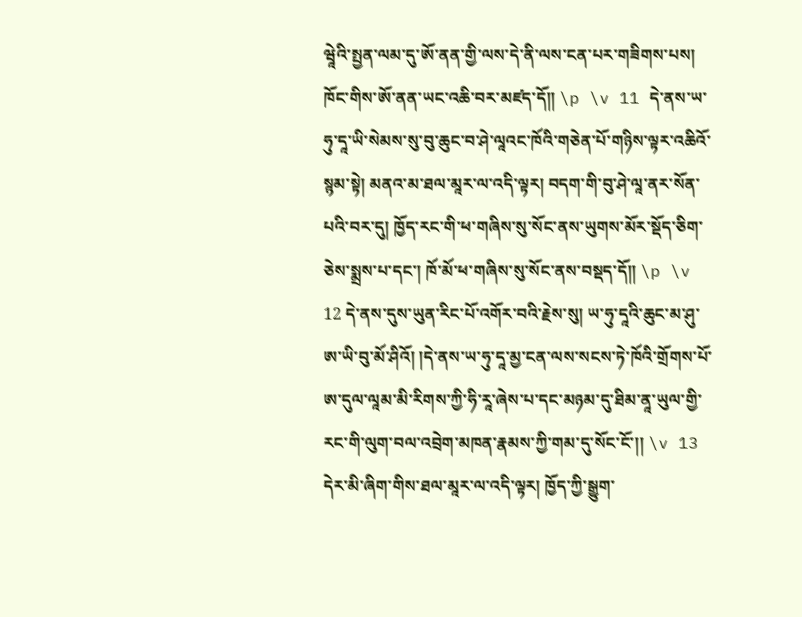ཝཱེའི་སྤྱན་ལམ་དུ་ཨོ་ནན་གྱི་ལས་དེ་ནི་ལས་ངན་པར་གཟིགས་པས། ཁོང་གིས་ཨོ་ནན་ཡང་འཆི་བར་མཛད་དོ།། \p \v 11 དེ་ནས་ཡ་ཧུ་དཱ་ཡི་སེམས་སུ་བུ་ཆུང་བ་ཤེ་ལཱའང་ཁོའི་གཅེན་པོ་གཉིས་ལྟར་འཆིའོ་སྙམ་སྟེ། མནའ་མ་ཐལ་མཱར་ལ་འདི་ལྟར། བདག་གི་བུ་ཤེ་ལཱ་ནར་སོན་པའི་བར་དུ། ཁྱོད་རང་གི་ཕ་གཞིས་སུ་སོང་ནས་ཡུགས་མོར་སྡོད་ཅིག་ཅེས་སྨྲས་པ་དང་། ཁོ་མོ་ཕ་གཞིས་སུ་སོང་ནས་བསྡད་དོ།། \p \v 12 དེ་ནས་དུས་ཡུན་རིང་པོ་འགོར་བའི་རྗེས་སུ། ཡ་ཧུ་དཱའི་ཆུང་མ་ཤུ་ཨ་ཡི་བུ་མོ་ཤིའོ། །དེ་ནས་ཡ་ཧུ་དཱ་མྱ་ངན་ལས་སངས་ཏེ་ཁོའི་གྲོགས་པོ་ཨ་དུལ་ལཱམ་མི་རིགས་ཀྱི་ཧི་རཱ་ཞེས་པ་དང་མཉམ་དུ་ཐིམ་ནཱ་ཡུལ་གྱི་རང་གི་ལུག་བལ་འབྲེག་མཁན་རྣམས་ཀྱི་གམ་དུ་སོང་ངོ་།། \v 13 དེར་མི་ཞིག་གིས་ཐལ་མཱར་ལ་འདི་ལྟར། ཁྱོད་ཀྱི་སྒྱུག་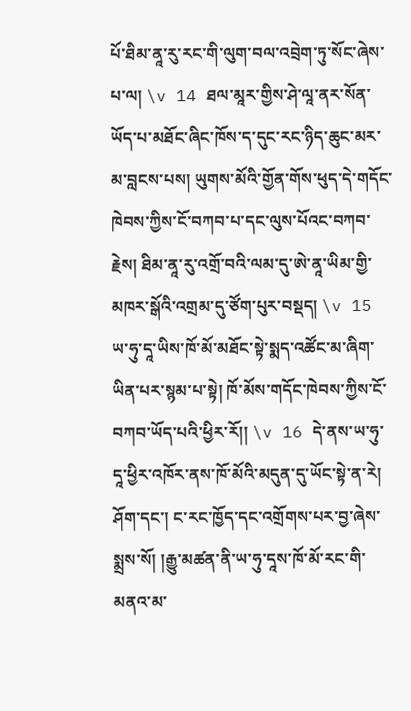པོ་ཐིམ་ནཱ་རུ་རང་གི་ལུག་བལ་འབྲེག་ཏུ་སོང་ཞེས་པ་ལ། \v 14 ཐལ་མཱར་གྱིས་ཤེ་ལཱ་ནར་སོན་ཡོད་པ་མཐོང་ཞིང་ཁོས་ད་དུང་རང་ཉིད་ཆུང་མར་མ་བླངས་པས། ཡུགས་མོའི་གྱོན་གོས་ཕུད་དེ་གདོང་ཁེབས་ཀྱིས་ངོ་བཀབ་པ་དང་ལུས་པོའང་བཀབ་རྗེས། ཐིམ་ནཱ་རུ་འགྲོ་བའི་ལམ་དུ་ཨེ་ནཱ་ཡིམ་གྱི་མཁར་སྒོའི་འགྲམ་དུ་ཙོག་པུར་བསྡད། \v 15 ཡ་ཧུ་དཱ་ཡིས་ཁོ་མོ་མཐོང་སྟེ་སྨད་འཚོང་མ་ཞིག་ཡིན་པར་སྙམ་པ་སྟེ། ཁོ་མོས་གདོང་ཁེབས་ཀྱིས་ངོ་བཀབ་ཡོད་པའི་ཕྱིར་རོ།། \v 16 དེ་ནས་ཡ་ཧུ་དཱ་ཕྱིར་འཁོར་ནས་ཁོ་མོའི་མདུན་དུ་ཡོང་སྟེ་ན་རེ། ཤོག་དང་། ང་རང་ཁྱོད་དང་འགྲོགས་པར་བྱ་ཞེས་སྨྲས་སོ། །རྒྱུ་མཚན་ནི་ཡ་ཧུ་དཱས་ཁོ་མོ་རང་གི་མནའ་མ་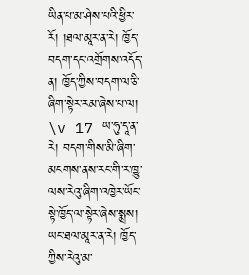ཡིན་པ་མ་ཤེས་པའི་ཕྱིར་རོ། །ཐལ་མཱར་ན་རེ། ཁྱོད་བདག་དང་འགྲོགས་འདོད་ན། ཁྱོད་ཀྱིས་བདག་ལ་ཅི་ཞིག་སྟེར་རམ་ཞེས་པ་ལ། \v 17 ཡ་ཧུ་དཱ་ན་རེ། བདག་གིས་མི་ཞིག་མངགས་ནས་རང་གི་ར་ཁྱུ་ལས་རེའུ་ཞིག་འཁྱེར་ཡོང་སྟེ་ཁྱོད་ལ་སྟེར་ཞེས་སྨྲས། ཡང་ཐལ་མཱར་ན་རེ། ཁྱོད་ཀྱིས་རེའུ་མ་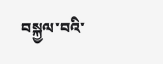བསྐྱལ་བའི་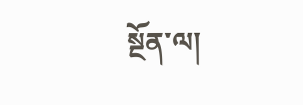སྔོན་ལ།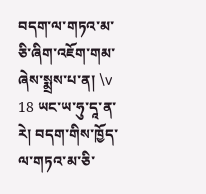བདག་ལ་གཏའ་མ་ཅི་ཞིག་འཇོག་གམ་ཞེས་སྨྲས་པ་ན། \v 18 ཡང་ཡ་ཧུ་དཱ་ན་རེ། བདག་གིས་ཁྱོད་ལ་གཏའ་མ་ཅི་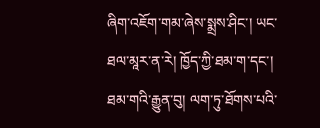ཞིག་འཇོག་གམ་ཞེས་སྨྲས་ཤིང་། ཡང་ཐལ་མཱར་ན་རེ། ཁྱོད་ཀྱི་ཐམ་ག་དང་། ཐམ་གའི་རྒྱུན་བུ། ལག་ཏུ་ཐོགས་པའི་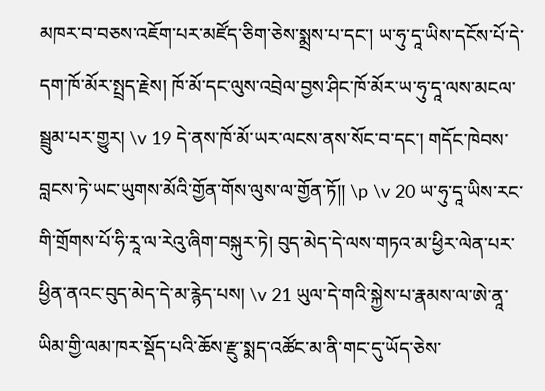མཁར་བ་བཅས་འཇོག་པར་མཛོད་ཅིག་ཅེས་སྨྲས་པ་དང་། ཡ་ཧུ་དཱ་ཡིས་དངོས་པོ་དེ་དག་ཁོ་མོར་སྤྲད་རྗེས། ཁོ་མོ་དང་ལུས་འབྲེལ་བྱས་ཤིང་ཁོ་མོར་ཡ་ཧུ་དཱ་ལས་མངལ་སྦྲུམ་པར་གྱུར། \v 19 དེ་ནས་ཁོ་མོ་ཡར་ལངས་ནས་སོང་བ་དང་། གདོང་ཁེབས་བླངས་ཏེ་ཡང་ཡུགས་མོའི་གྱོན་གོས་ལུས་ལ་གྱོན་ཏོ།། \p \v 20 ཡ་ཧུ་དཱ་ཡིས་རང་གི་གྲོགས་པོ་ཧི་རཱ་ལ་རེའུ་ཞིག་བསྐུར་ཏེ། བུད་མེད་དེ་ལས་གཏའ་མ་ཕྱིར་ལེན་པར་ཕྱིན་ནའང་བུད་མེད་དེ་མ་རྙེད་པས། \v 21 ཡུལ་དེ་གའི་སྐྱེས་པ་རྣམས་ལ་ཨེ་ནཱ་ཡིམ་གྱི་ལམ་ཁར་སྡོད་པའི་ཆོས་རྫུ་སྨད་འཚོང་མ་ནི་གང་དུ་ཡོད་ཅེས་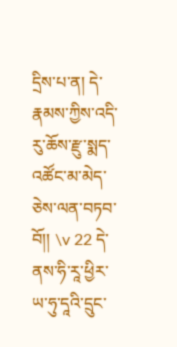དྲིས་པ་ན། དེ་རྣམས་ཀྱིས་འདི་རུ་ཆོས་རྫུ་སྨད་འཚོང་མ་མེད་ཅེས་ལན་བཏབ་བོ།། \v 22 དེ་ནས་ཧི་རཱ་ཕྱིར་ཡ་ཧུ་དཱའི་དྲུང་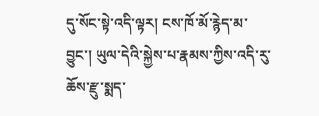དུ་སོང་སྟེ་འདི་ལྟར། ངས་ཁོ་མོ་རྙེད་མ་བྱུང་། ཡུལ་དེའི་སྐྱེས་པ་རྣམས་ཀྱིས་འདི་རུ་ཆོས་རྫུ་སྨད་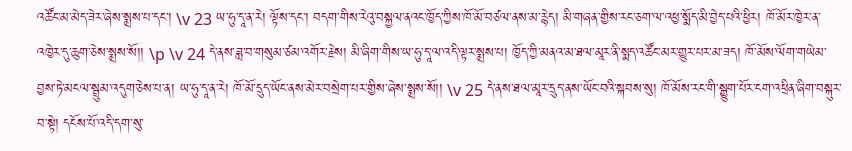འཚོང་མ་མེད་ཟེར་ཞེས་སྨྲས་པ་དང་། \v 23 ཡ་ཧུ་དཱ་ན་རེ། ལྟོས་དང་། བདག་གིས་རེའུ་བསྐྱལ་ནའང་ཁྱོད་ཀྱིས་ཁོ་མོ་བཙལ་ནས་མ་རྙེད། མི་གཞན་གྱིས་རང་ཅག་ལ་འཕྱ་སྨོད་མི་བྱེད་པའི་ཕྱིར། ཁོ་མོར་ཁྱེར་ན་འཁྱེར་དུ་ཆུག་ཅེས་སྨྲས་སོ།། \p \v 24 དེ་ནས་ཟླ་བ་གསུམ་ཙམ་འགོར་རྗེས། མི་ཞིག་གིས་ཡ་ཧུ་དཱ་ལ་འདི་ལྟར་སྨྲས་པ། ཁྱོད་ཀྱི་མནའ་མ་ཐལ་མཱར་ནི་སྨད་འཚོང་མར་གྱུར་པར་མ་ཟད། ཁོ་མོས་ལོག་གཡེམ་བྱས་ཏེ་མངལ་སྦྲུམ་འདུག་ཅེས་པ་ན། ཡ་ཧུ་དཱ་ན་རེ། ཁོ་མོ་དྲུད་ཡོང་ནས་མེར་བསྲེག་པར་གྱིས་ཞེས་སྨྲས་སོ།། \v 25 དེ་ནས་ཐལ་མཱར་དྲུད་ནས་ཡོང་བའི་སྐབས་སུ། ཁོ་མོས་རང་གི་སྒྱུག་པོར་ངག་འཕྲིན་ཞིག་བསྐུར་བ་སྟེ། དངོས་པོ་འདི་དག་སུ་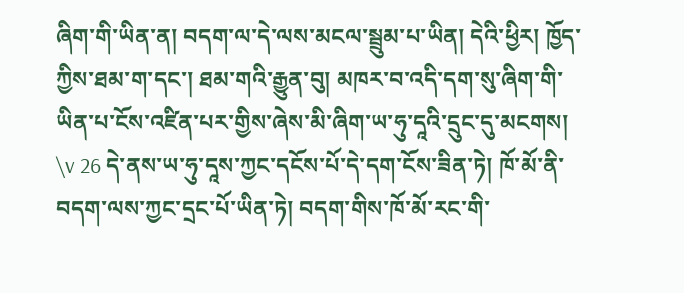ཞིག་གི་ཡིན་ན། བདག་ལ་དེ་ལས་མངལ་སྦྲུམ་པ་ཡིན། དེའི་ཕྱིར། ཁྱོད་ཀྱིས་ཐམ་ག་དང་། ཐམ་གའི་རྒྱུན་བུ། མཁར་བ་འདི་དག་སུ་ཞིག་གི་ཡིན་པ་ངོས་འཛིན་པར་གྱིས་ཞེས་མི་ཞིག་ཡ་ཧུ་དཱའི་དྲུང་དུ་མངགས། \v 26 དེ་ནས་ཡ་ཧུ་དཱས་ཀྱང་དངོས་པོ་དེ་དག་ངོས་ཟིན་ཏེ། ཁོ་མོ་ནི་བདག་ལས་ཀྱང་དྲང་པོ་ཡིན་ཏེ། བདག་གིས་ཁོ་མོ་རང་གི་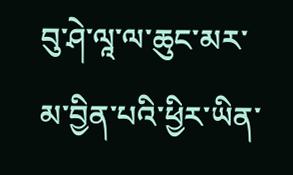བུ་ཤེ་ལཱ་ལ་ཆུང་མར་མ་བྱིན་པའི་ཕྱིར་ཡིན་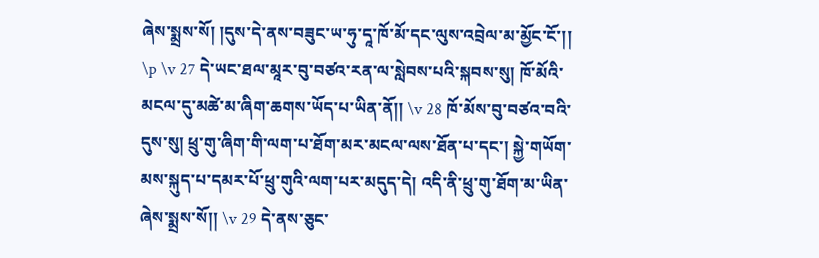ཞེས་སྨྲས་སོ། །དུས་དེ་ནས་བཟུང་ཡ་ཧུ་དཱ་ཁོ་མོ་དང་ལུས་འབྲེལ་མ་མྱོང་ངོ་།། \p \v 27 དེ་ཡང་ཐལ་མཱར་བུ་བཙའ་རན་ལ་སླེབས་པའི་སྐབས་སུ། ཁོ་མོའི་མངལ་དུ་མཚེ་མ་ཞིག་ཆགས་ཡོད་པ་ཡིན་ནོ།། \v 28 ཁོ་མོས་བུ་བཙའ་བའི་དུས་སུ། ཕྲུ་གུ་ཞིག་གི་ལག་པ་ཐོག་མར་མངལ་ལས་ཐོན་པ་དང་། སྐྱེ་གཡོག་མས་སྐུད་པ་དམར་པོ་ཕྲུ་གུའི་ལག་པར་མདུད་དེ། འདི་ནི་ཕྲུ་གུ་ཐོག་མ་ཡིན་ཞེས་སྨྲས་སོ།། \v 29 དེ་ནས་ཅུང་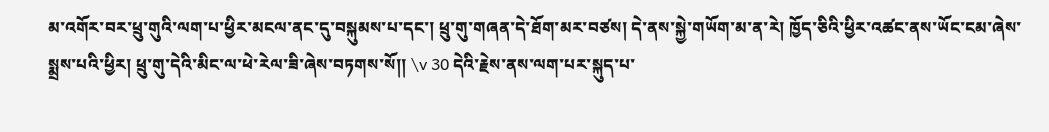མ་འགོར་བར་ཕྲུ་གུའི་ལག་པ་ཕྱིར་མངལ་ནང་དུ་བསྐུམས་པ་དང་། ཕྲུ་གུ་གཞན་དེ་ཐོག་མར་བཙས། དེ་ནས་སྐྱེ་གཡོག་མ་ན་རེ། ཁྱོད་ཅིའི་ཕྱིར་འཚང་ནས་ཡོང་ངམ་ཞེས་སྨྲས་པའི་ཕྱིར། ཕྲུ་གུ་དེའི་མིང་ལ་ཕེ་རེལ་ཟི་ཞེས་བཏགས་སོ།། \v 30 དེའི་རྗེས་ནས་ལག་པར་སྐུད་པ་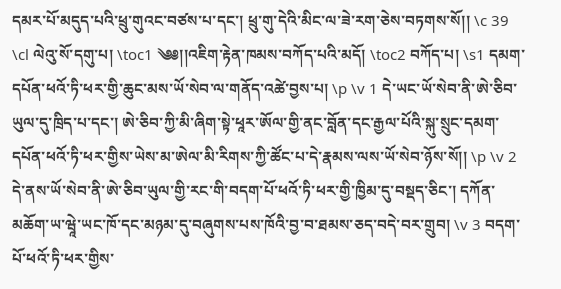དམར་པོ་མདུད་པའི་ཕྲུ་གུའང་བཙས་པ་དང་། ཕྲུ་གུ་དེའི་མིང་ལ་ཟེ་རག་ཅེས་བཏགས་སོ།། \c 39 \cl ལེའུ་སོ་དགུ་པ། \toc1 ༄༅།།འཇིག་རྟེན་ཁམས་བཀོད་པའི་མདོ། \toc2 བཀོད་པ། \s1 དམག་དཔོན་ཕའོ་ཏི་ཕར་གྱི་ཆུང་མས་ཡོ་སེབ་ལ་གནོད་འཚེ་བྱས་པ། \p \v 1 དེ་ཡང་ཡོ་སེབ་ནི་ཨེ་ཅིབ་ཡུལ་དུ་ཁྲིད་པ་དང་། ཨེ་ཅིབ་ཀྱི་མི་ཞིག་སྟེ་ཕཱར་ཨོལ་གྱི་ནང་བློན་དང་རྒྱལ་པོའི་སྐུ་སྲུང་དམག་དཔོན་ཕའོ་ཏི་ཕར་གྱིས་ཡེས་མ་ཨེལ་མི་རིགས་ཀྱི་ཚོང་པ་དེ་རྣམས་ལས་ཡོ་སེབ་ཉོས་སོ།། \p \v 2 དེ་ནས་ཡོ་སེབ་ནི་ཨེ་ཅིབ་ཡུལ་གྱི་རང་གི་བདག་པོ་ཕའོ་ཏི་ཕར་གྱི་ཁྱིམ་དུ་བསྡད་ཅིང་། དཀོན་མཆོག་ཡ་ཝཱེ་ཡང་ཁོ་དང་མཉམ་དུ་བཞུགས་པས་ཁོའི་བྱ་བ་ཐམས་ཅད་བདེ་བར་གྲུབ། \v 3 བདག་པོ་ཕའོ་ཏི་ཕར་གྱིས་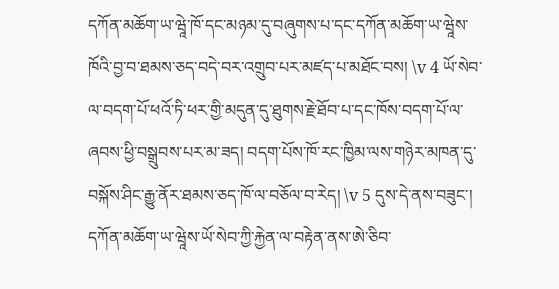དཀོན་མཆོག་ཡ་ཝཱེ་ཁོ་དང་མཉམ་དུ་བཞུགས་པ་དང་དཀོན་མཆོག་ཡ་ཝཱེས་ཁོའི་བྱ་བ་ཐམས་ཅད་བདེ་བར་འགྲུབ་པར་མཛད་པ་མཐོང་བས། \v 4 ཡོ་སེབ་ལ་བདག་པོ་ཕའོ་ཏི་ཕར་གྱི་མདུན་དུ་ཐུགས་རྗེ་ཐོབ་པ་དང་ཁོས་བདག་པོ་ལ་ཞབས་ཕྱི་བསྒྲུབས་པར་མ་ཟད། བདག་པོས་ཁོ་རང་ཁྱིམ་ལས་གཉེར་མཁན་དུ་བསྐོས་ཤིང་རྒྱུ་ནོར་ཐམས་ཅད་ཁོ་ལ་བཅོལ་བ་རེད། \v 5 དུས་དེ་ནས་བཟུང་། དཀོན་མཆོག་ཡ་ཝཱེས་ཡོ་སེབ་ཀྱི་རྐྱེན་ལ་བརྟེན་ནས་ཨེ་ཅིབ་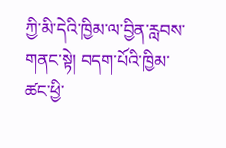ཀྱི་མི་དེའི་ཁྱིམ་ལ་བྱིན་རླབས་གནང་སྟེ། བདག་པོའི་ཁྱིམ་ཚང་ཕྱི་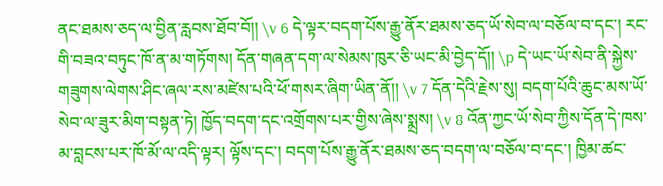ནང་ཐམས་ཅད་ལ་བྱིན་རླབས་ཐོབ་བོ།། \v 6 དེ་ལྟར་བདག་པོས་རྒྱུ་ནོར་ཐམས་ཅད་ཡོ་སེབ་ལ་བཅོལ་བ་དང་། རང་གི་བཟའ་བཏུང་ཁོ་ན་མ་གཏོགས། དོན་གཞན་དག་ལ་སེམས་ཁུར་ཅི་ཡང་མི་བྱེད་དོ།། \p དེ་ཡང་ཡོ་སེབ་ནི་སྐྱེས་གཟུགས་ལེགས་ཤིང་ཞལ་རས་མཛེས་པའི་ཕོ་གསར་ཞིག་ཡིན་ནོ།། \v 7 དོན་དེའི་རྗེས་སུ། བདག་པོའི་ཆུང་མས་ཡོ་སེབ་ལ་ཟུར་མིག་བསྟན་ཏེ། ཁྱོད་བདག་དང་འགྲོགས་པར་གྱིས་ཞེས་སྨྲས། \v 8 འོན་ཀྱང་ཡོ་སེབ་ཀྱིས་དོན་དེ་ཁས་མ་བླངས་པར་ཁོ་མོ་ལ་འདི་ལྟར། ལྟོས་དང་། བདག་པོས་རྒྱུ་ནོར་ཐམས་ཅད་བདག་ལ་བཅོལ་བ་དང་། ཁྱིམ་ཚང་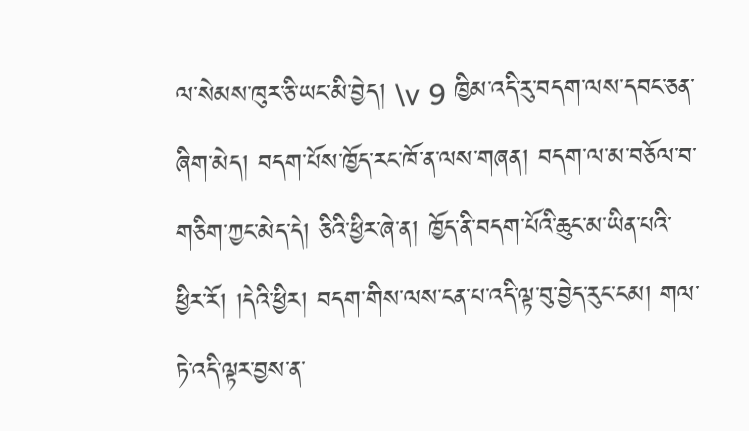ལ་སེམས་ཁུར་ཅི་ཡང་མི་བྱེད། \v 9 ཁྱིམ་འདི་རུ་བདག་ལས་དབང་ཅན་ཞིག་མེད། བདག་པོས་ཁྱོད་རང་ཁོ་ན་ལས་གཞན། བདག་ལ་མ་བཅོལ་བ་གཅིག་ཀྱང་མེད་དེ། ཅིའི་ཕྱིར་ཞེ་ན། ཁྱོད་ནི་བདག་པོའི་ཆུང་མ་ཡིན་པའི་ཕྱིར་རོ། །དེའི་ཕྱིར། བདག་གིས་ལས་ངན་པ་འདི་ལྟ་བུ་བྱེད་རུང་ངམ། གལ་ཏེ་འདི་ལྟར་བྱས་ན་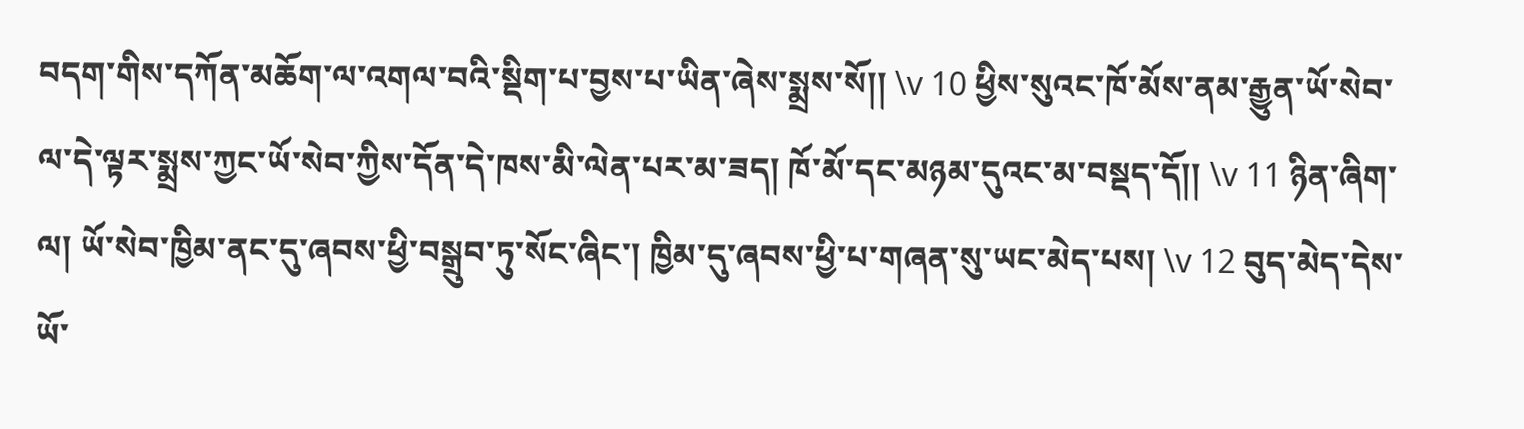བདག་གིས་དཀོན་མཆོག་ལ་འགལ་བའི་སྡིག་པ་བྱས་པ་ཡིན་ཞེས་སྨྲས་སོ།། \v 10 ཕྱིས་སུའང་ཁོ་མོས་ནམ་རྒྱུན་ཡོ་སེབ་ལ་དེ་ལྟར་སྨྲས་ཀྱང་ཡོ་སེབ་ཀྱིས་དོན་དེ་ཁས་མི་ལེན་པར་མ་ཟད། ཁོ་མོ་དང་མཉམ་དུའང་མ་བསྡད་དོ།། \v 11 ཉིན་ཞིག་ལ། ཡོ་སེབ་ཁྱིམ་ནང་དུ་ཞབས་ཕྱི་བསྒྲུབ་ཏུ་སོང་ཞིང་། ཁྱིམ་དུ་ཞབས་ཕྱི་པ་གཞན་སུ་ཡང་མེད་པས། \v 12 བུད་མེད་དེས་ཡོ་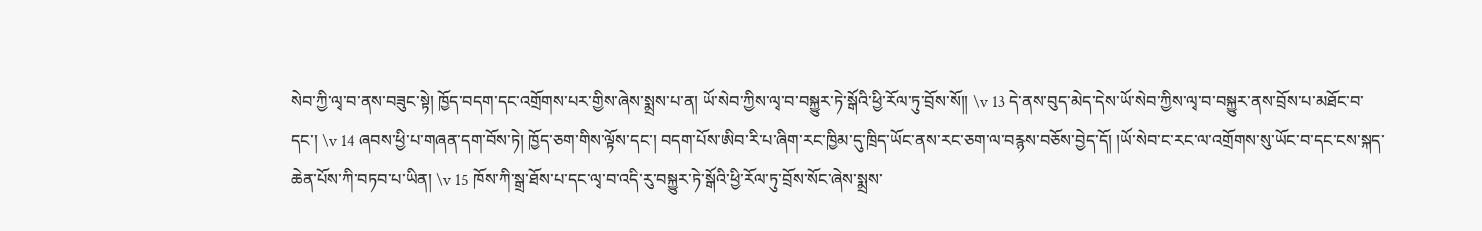སེབ་ཀྱི་ལྭ་བ་ནས་བཟུང་སྟེ། ཁྱོད་བདག་དང་འགྲོགས་པར་གྱིས་ཞེས་སྨྲས་པ་ན། ཡོ་སེབ་ཀྱིས་ལྭ་བ་བསྐྱུར་ཏེ་སྒོའི་ཕྱི་རོལ་ཏུ་བྲོས་སོ།། \v 13 དེ་ནས་བུད་མེད་དེས་ཡོ་སེབ་ཀྱིས་ལྭ་བ་བསྐྱུར་ནས་བྲོས་པ་མཐོང་བ་དང་། \v 14 ཞབས་ཕྱི་པ་གཞན་དག་བོས་ཏེ། ཁྱོད་ཅག་གིས་ལྟོས་དང་། བདག་པོས་ཨིབ་རི་པ་ཞིག་རང་ཁྱིམ་དུ་ཁྲིད་ཡོང་ནས་རང་ཅག་ལ་བརྙས་བཅོས་བྱེད་དོ། །ཡོ་སེབ་ང་རང་ལ་འགྲོགས་སུ་ཡོང་བ་དང་ངས་སྐད་ཆེན་པོས་ཀི་བཏབ་པ་ཡིན། \v 15 ཁོས་ཀི་སྒྲ་ཐོས་པ་དང་ལྭ་བ་འདི་རུ་བསྐྱུར་ཏེ་སྒོའི་ཕྱི་རོལ་ཏུ་བྲོས་སོང་ཞེས་སྨྲས་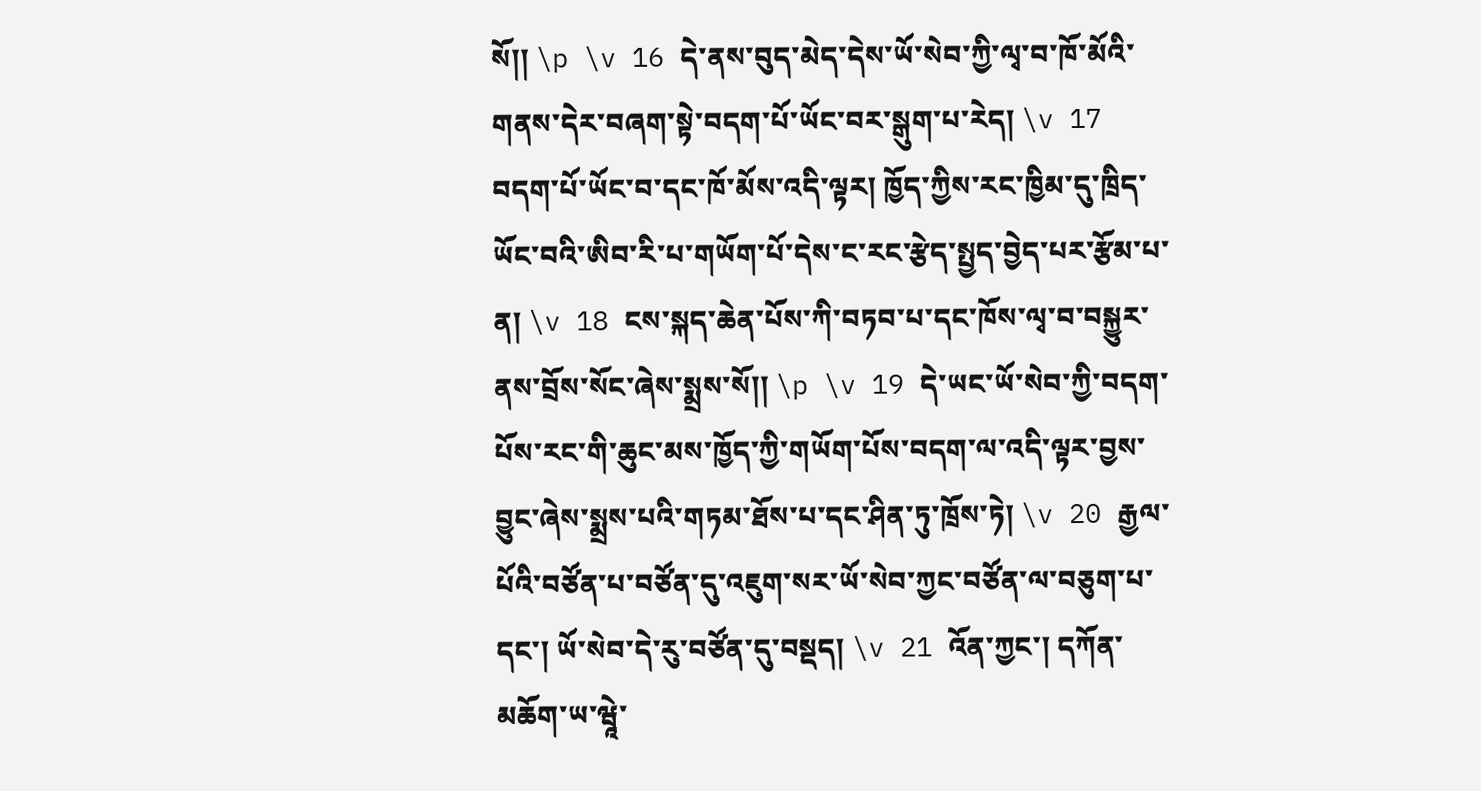སོ།། \p \v 16 དེ་ནས་བུད་མེད་དེས་ཡོ་སེབ་ཀྱི་ལྭ་བ་ཁོ་མོའི་གནས་དེར་བཞག་སྟེ་བདག་པོ་ཡོང་བར་སྒུག་པ་རེད། \v 17 བདག་པོ་ཡོང་བ་དང་ཁོ་མོས་འདི་ལྟར། ཁྱོད་ཀྱིས་རང་ཁྱིམ་དུ་ཁྲིད་ཡོང་བའི་ཨིབ་རི་པ་གཡོག་པོ་དེས་ང་རང་རྩེད་སྤྱད་བྱེད་པར་རྩོམ་པ་ན། \v 18 ངས་སྐད་ཆེན་པོས་ཀི་བཏབ་པ་དང་ཁོས་ལྭ་བ་བསྐྱུར་ནས་བྲོས་སོང་ཞེས་སྨྲས་སོ།། \p \v 19 དེ་ཡང་ཡོ་སེབ་ཀྱི་བདག་པོས་རང་གི་ཆུང་མས་ཁྱོད་ཀྱི་གཡོག་པོས་བདག་ལ་འདི་ལྟར་བྱས་བྱུང་ཞེས་སྨྲས་པའི་གཏམ་ཐོས་པ་དང་ཤིན་ཏུ་ཁྲོས་ཏེ། \v 20 རྒྱལ་པོའི་བཙོན་པ་བཙོན་དུ་འཇུག་སར་ཡོ་སེབ་ཀྱང་བཙོན་ལ་བཅུག་པ་དང་། ཡོ་སེབ་དེ་རུ་བཙོན་དུ་བསྡད། \v 21 འོན་ཀྱང་། དཀོན་མཆོག་ཡ་ཝཱེ་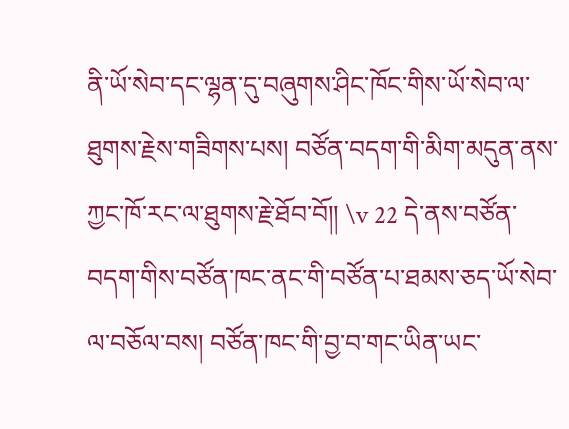ནི་ཡོ་སེབ་དང་ལྷན་དུ་བཞུགས་ཤིང་ཁོང་གིས་ཡོ་སེབ་ལ་ཐུགས་རྗེས་གཟིགས་པས། བཙོན་བདག་གི་མིག་མདུན་ནས་ཀྱང་ཁོ་རང་ལ་ཐུགས་རྗེ་ཐོབ་བོ།། \v 22 དེ་ནས་བཙོན་བདག་གིས་བཙོན་ཁང་ནང་གི་བཙོན་པ་ཐམས་ཅད་ཡོ་སེབ་ལ་བཅོལ་བས། བཙོན་ཁང་གི་བྱ་བ་གང་ཡིན་ཡང་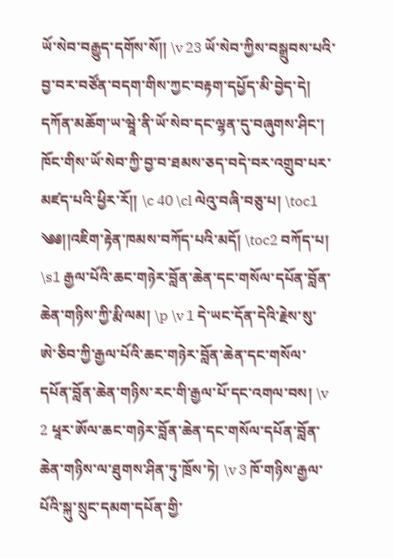ཡོ་སེབ་བརྒྱུད་དགོས་སོ།། \v 23 ཡོ་སེབ་ཀྱིས་བསྒྲུབས་པའི་བྱ་བར་བཙོན་བདག་གིས་ཀྱང་བརྟག་དཔྱོད་མི་བྱེད་དེ། དཀོན་མཆོག་ཡ་ཝཱེ་ནི་ཡོ་སེབ་དང་ལྷན་དུ་བཞུགས་ཤིང་། ཁོང་གིས་ཡོ་སེབ་ཀྱི་བྱ་བ་ཐམས་ཅད་བདེ་བར་འགྲུབ་པར་མཛད་པའི་ཕྱིར་རོ།། \c 40 \cl ལེའུ་བཞི་བཅུ་པ། \toc1 ༄༅།།འཇིག་རྟེན་ཁམས་བཀོད་པའི་མདོ། \toc2 བཀོད་པ། \s1 རྒྱལ་པོའི་ཆང་གཉེར་བློན་ཆེན་དང་གསོལ་དཔོན་བློན་ཆེན་གཉིས་ཀྱི་རྨི་ལམ། \p \v 1 དེ་ཡང་དོན་དེའི་རྗེས་སུ་ཨེ་ཅིབ་ཀྱི་རྒྱལ་པོའི་ཆང་གཉེར་བློན་ཆེན་དང་གསོལ་དཔོན་བློན་ཆེན་གཉིས་རང་གི་རྒྱལ་པོ་དང་འགལ་བས། \v 2 ཕཱར་ཨོལ་ཆང་གཉེར་བློན་ཆེན་དང་གསོལ་དཔོན་བློན་ཆེན་གཉིས་ལ་ཐུགས་ཤིན་ཏུ་ཁྲོས་ཏེ། \v 3 ཁོ་གཉིས་རྒྱལ་པོའི་སྐུ་སྲུང་དམག་དཔོན་གྱི་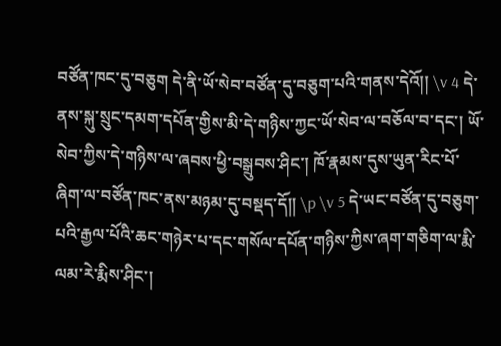བཙོན་ཁང་དུ་བཅུག དེ་ནི་ཡོ་སེབ་བཙོན་དུ་བཅུག་པའི་གནས་དེའོ།། \v 4 དེ་ནས་སྐུ་སྲུང་དམག་དཔོན་གྱིས་མི་དེ་གཉིས་ཀྱང་ཡོ་སེབ་ལ་བཅོལ་བ་དང་། ཡོ་སེབ་ཀྱིས་དེ་གཉིས་ལ་ཞབས་ཕྱི་བསྒྲུབས་ཤིང་། ཁོ་རྣམས་དུས་ཡུན་རིང་པོ་ཞིག་ལ་བཙོན་ཁང་ནས་མཉམ་དུ་བསྡད་དོ།། \p \v 5 དེ་ཡང་བཙོན་དུ་བཅུག་པའི་རྒྱལ་པོའི་ཆང་གཉེར་པ་དང་གསོལ་དཔོན་གཉིས་ཀྱིས་ཞག་གཅིག་ལ་རྨི་ལམ་རེ་རྨིས་ཤིང་།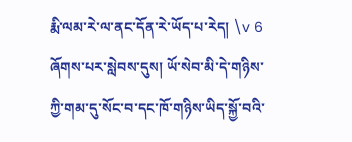རྨི་ལམ་རེ་ལ་ནང་དོན་རེ་ཡོད་པ་རེད། \v 6 ཞོགས་པར་སླེབས་དུས། ཡོ་སེབ་མི་དེ་གཉིས་ཀྱི་གམ་དུ་སོང་བ་དང་ཁོ་གཉིས་ཡིད་སྐྱོ་བའི་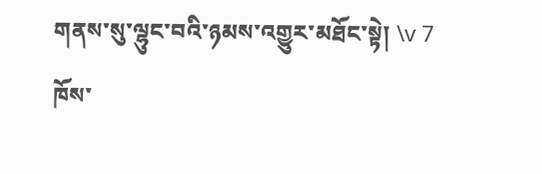གནས་སུ་ལྷུང་བའི་ཉམས་འགྱུར་མཐོང་སྟེ། \v 7 ཁོས་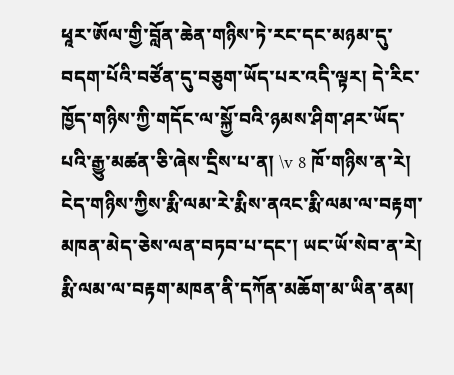ཕཱར་ཨོལ་གྱི་བློན་ཆེན་གཉིས་ཏེ་རང་དང་མཉམ་དུ་བདག་པོའི་བཙོན་དུ་བཅུག་ཡོད་པར་འདི་ལྟར། དེ་རིང་ཁྱོད་གཉིས་ཀྱི་གདོང་ལ་སྐྱོ་བའི་ཉམས་ཤིག་ཤར་ཡོད་པའི་རྒྱུ་མཚན་ཅི་ཞེས་དྲིས་པ་ན། \v 8 ཁོ་གཉིས་ན་རེ། ངེད་གཉིས་ཀྱིས་རྨི་ལམ་རེ་རྨིས་ནའང་རྨི་ལམ་ལ་བརྟག་མཁན་མེད་ཅེས་ལན་བཏབ་པ་དང་། ཡང་ཡོ་སེབ་ན་རེ། རྨི་ལམ་ལ་བརྟག་མཁན་ནི་དཀོན་མཆོག་མ་ཡིན་ནམ།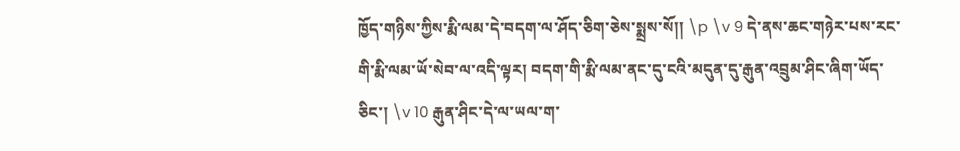ཁྱོད་གཉིས་ཀྱིས་རྨི་ལམ་དེ་བདག་ལ་ཤོད་ཅིག་ཅེས་སྨྲས་སོ།། \p \v 9 དེ་ནས་ཆང་གཉེར་པས་རང་གི་རྨི་ལམ་ཡོ་སེབ་ལ་འདི་ལྟར། བདག་གི་རྨི་ལམ་ནང་དུ་ངའི་མདུན་དུ་རྒུན་འབྲུམ་ཤིང་ཞིག་ཡོད་ཅིང་། \v 10 རྒུན་ཤིང་དེ་ལ་ཡལ་ག་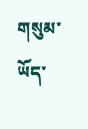གསུམ་ཡོད་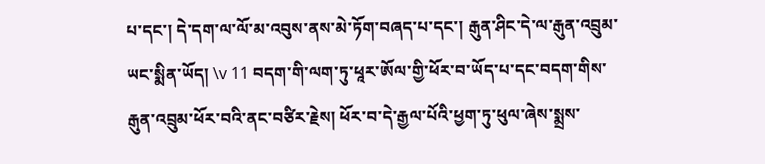པ་དང་། དེ་དག་ལ་ལོ་མ་འབུས་ནས་མེ་ཏོག་བཞད་པ་དང་། རྒུན་ཤིང་དེ་ལ་རྒུན་འབྲུམ་ཡང་སྨིན་ཡོད། \v 11 བདག་གི་ལག་ཏུ་ཕཱར་ཨོལ་གྱི་ཕོར་བ་ཡོད་པ་དང་བདག་གིས་རྒུན་འབྲུམ་ཕོར་བའི་ནང་བཙིར་རྗེས། ཕོར་བ་དེ་རྒྱལ་པོའི་ཕྱག་ཏུ་ཕུལ་ཞེས་སྨྲས་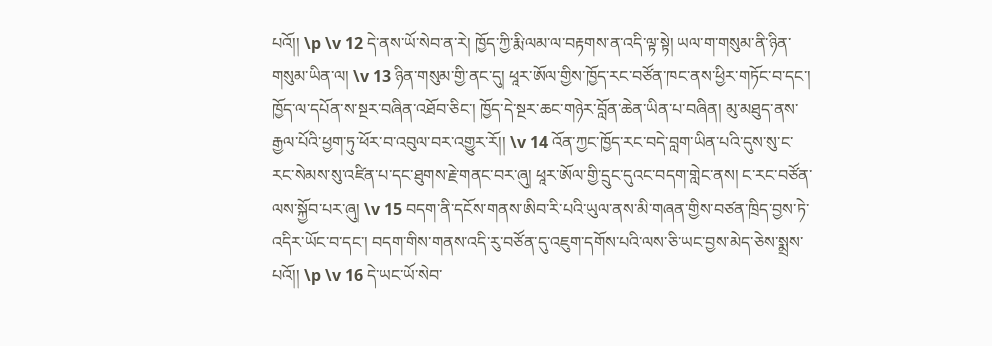པའོ།། \p \v 12 དེ་ནས་ཡོ་སེབ་ན་རེ། ཁྱོད་ཀྱི་རྨི་ལམ་ལ་བརྟགས་ན་འདི་ལྟ་སྟེ། ཡལ་ག་གསུམ་ནི་ཉིན་གསུམ་ཡིན་ལ། \v 13 ཉིན་གསུམ་གྱི་ནང་དུ། ཕཱར་ཨོལ་གྱིས་ཁྱོད་རང་བཙོན་ཁང་ནས་ཕྱིར་གཏོང་བ་དང་། ཁྱོད་ལ་དཔོན་ས་སྔར་བཞིན་འཐོབ་ཅིང་། ཁྱོད་དེ་སྔར་ཆང་གཉེར་བློན་ཆེན་ཡིན་པ་བཞིན། མུ་མཐུད་ནས་རྒྱལ་པོའི་ཕྱག་ཏུ་ཕོར་བ་འབུལ་བར་འགྱུར་རོ།། \v 14 འོན་ཀྱང་ཁྱོད་རང་བདེ་བླག་ཡིན་པའི་དུས་སུ་ང་རང་སེམས་སུ་འཛིན་པ་དང་ཐུགས་རྗེ་གནང་བར་ཞུ། ཕཱར་ཨོལ་གྱི་དྲུང་དུའང་བདག་གླེང་ནས། ང་རང་བཙོན་ལས་སྐྱོབ་པར་ཞུ། \v 15 བདག་ནི་དངོས་གནས་ཨིབ་རི་པའི་ཡུལ་ནས་མི་གཞན་གྱིས་བཙན་ཁྲིད་བྱས་ཏེ་འདིར་ཡོང་བ་དང་། བདག་གིས་གནས་འདི་རུ་བཙོན་དུ་འཇུག་དགོས་པའི་ལས་ཅི་ཡང་བྱས་མེད་ཅེས་སྨྲས་པའོ།། \p \v 16 དེ་ཡང་ཡོ་སེབ་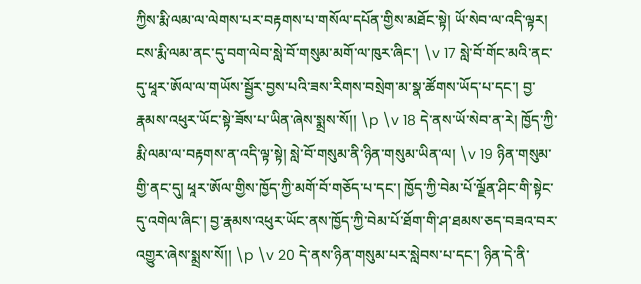ཀྱིས་རྨི་ལམ་ལ་ལེགས་པར་བརྟགས་པ་གསོལ་དཔོན་གྱིས་མཐོང་སྟེ། ཡོ་སེབ་ལ་འདི་ལྟར། ངས་རྨི་ལམ་ནང་དུ་བག་ལེབ་སླེ་བོ་གསུམ་མགོ་ལ་ཁུར་ཞིང་། \v 17 སླེ་བོ་གོང་མའི་ནང་དུ་ཕཱར་ཨོལ་ལ་གཡོས་སྦྱོར་བྱས་པའི་ཟས་རིགས་བསྲེག་མ་སྣ་ཚོགས་ཡོད་པ་དང་། བྱ་རྣམས་འཕུར་ཡོང་སྟེ་ཟོས་པ་ཡིན་ཞེས་སྨྲས་སོ།། \p \v 18 དེ་ནས་ཡོ་སེབ་ན་རེ། ཁྱོད་ཀྱི་རྨི་ལམ་ལ་བརྟགས་ན་འདི་ལྟ་སྟེ། སླེ་བོ་གསུམ་ནི་ཉིན་གསུམ་ཡིན་ལ། \v 19 ཉིན་གསུམ་གྱི་ནང་དུ། ཕཱར་ཨོལ་གྱིས་ཁྱོད་ཀྱི་མགོ་བོ་གཅོད་པ་དང་། ཁྱོད་ཀྱི་བེམ་པོ་ལྗོན་ཤིང་གི་སྟེང་དུ་འགེལ་ཞིང་། བྱ་རྣམས་འཕུར་ཡོང་ནས་ཁྱོད་ཀྱི་བེམ་པོ་ཐོག་གི་ཤ་ཐམས་ཅད་བཟའ་བར་འགྱུར་ཞེས་སྨྲས་སོ།། \p \v 20 དེ་ནས་ཉིན་གསུམ་པར་སླེབས་པ་དང་། ཉིན་དེ་ནི་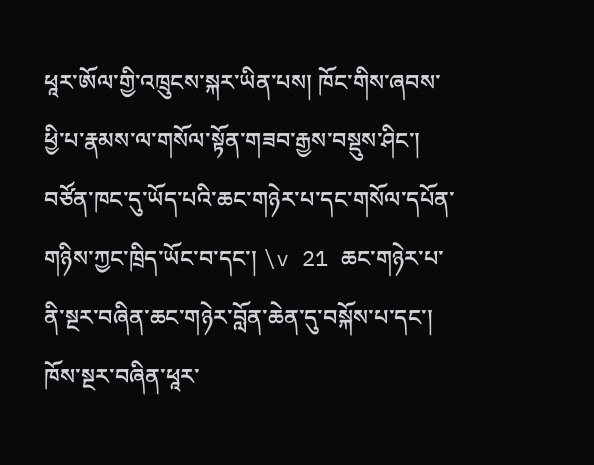ཕཱར་ཨོལ་གྱི་འཁྲུངས་སྐར་ཡིན་པས། ཁོང་གིས་ཞབས་ཕྱི་པ་རྣམས་ལ་གསོལ་སྟོན་གཟབ་རྒྱས་བསྡུས་ཤིང་། བཙོན་ཁང་དུ་ཡོད་པའི་ཆང་གཉེར་པ་དང་གསོལ་དཔོན་གཉིས་ཀྱང་ཁྲིད་ཡོང་བ་དང་། \v 21 ཆང་གཉེར་པ་ནི་སྔར་བཞིན་ཆང་གཉེར་བློན་ཆེན་དུ་བསྐོས་པ་དང་། ཁོས་སྔར་བཞིན་ཕཱར་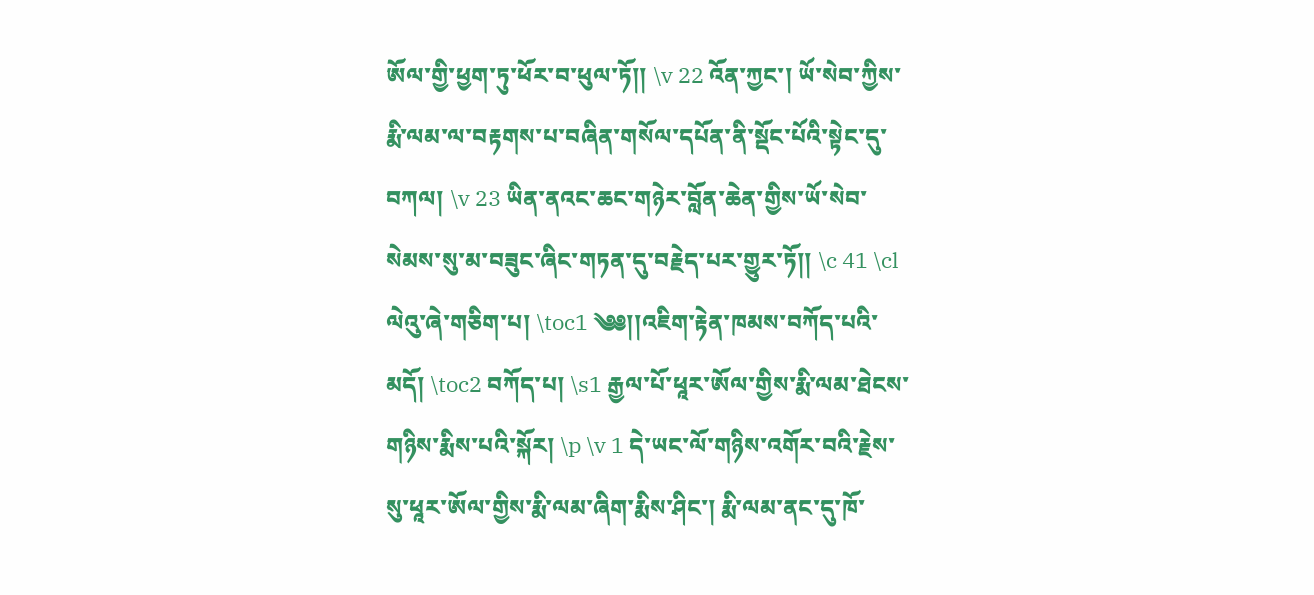ཨོལ་གྱི་ཕྱག་ཏུ་ཕོར་བ་ཕུལ་ཏོ།། \v 22 འོན་ཀྱང་། ཡོ་སེབ་ཀྱིས་རྨི་ལམ་ལ་བརྟགས་པ་བཞིན་གསོལ་དཔོན་ནི་སྡོང་པོའི་སྟེང་དུ་བཀལ། \v 23 ཡིན་ནའང་ཆང་གཉེར་བློན་ཆེན་གྱིས་ཡོ་སེབ་སེམས་སུ་མ་བཟུང་ཞིང་གཏན་དུ་བརྗེད་པར་གྱུར་ཏོ།། \c 41 \cl ལེའུ་ཞེ་གཅིག་པ། \toc1 ༄༅།།འཇིག་རྟེན་ཁམས་བཀོད་པའི་མདོ། \toc2 བཀོད་པ། \s1 རྒྱལ་པོ་ཕཱར་ཨོལ་གྱིས་རྨི་ལམ་ཐེངས་གཉིས་རྨིས་པའི་སྐོར། \p \v 1 དེ་ཡང་ལོ་གཉིས་འགོར་བའི་རྗེས་སུ་ཕཱར་ཨོལ་གྱིས་རྨི་ལམ་ཞིག་རྨིས་ཤིང་། རྨི་ལམ་ནང་དུ་ཁོ་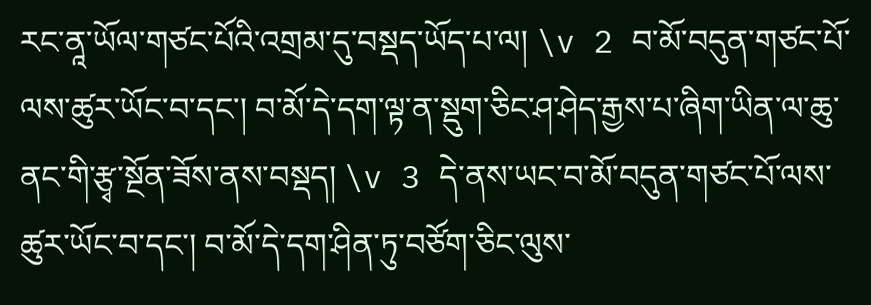རང་ནཱ་ཡོལ་གཙང་པོའི་འགྲམ་དུ་བསྡད་ཡོད་པ་ལ། \v 2 བ་མོ་བདུན་གཙང་པོ་ལས་ཚུར་ཡོང་བ་དང་། བ་མོ་དེ་དག་ལྟ་ན་སྡུག་ཅིང་ཤ་ཤེད་རྒྱས་པ་ཞིག་ཡིན་ལ་ཆུ་ནང་གི་རྩྭ་སྔོན་ཟོས་ནས་བསྡད། \v 3 དེ་ནས་ཡང་བ་མོ་བདུན་གཙང་པོ་ལས་ཚུར་ཡོང་བ་དང་། བ་མོ་དེ་དག་ཤིན་ཏུ་བཙོག་ཅིང་ལུས་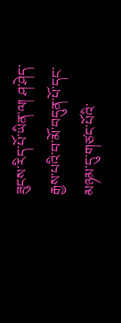ཟུངས་རིད་པོ་ཡིན་ལ། ཤ་ཤེད་རྒྱས་པའི་བ་མོ་བདུན་པོ་དང་མཉམ་དུ་གཙང་པོའི་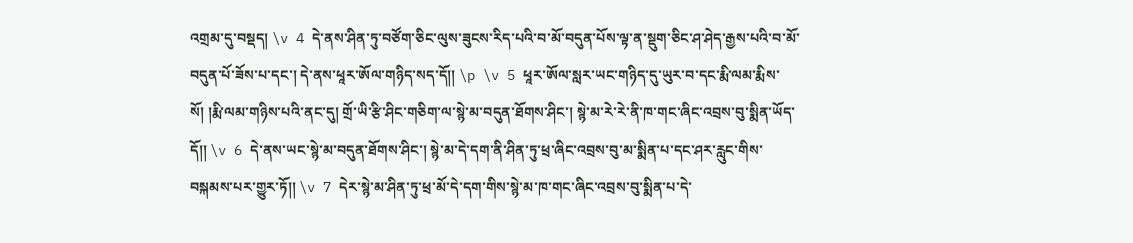འགྲམ་དུ་བསྡད། \v 4 དེ་ནས་ཤིན་ཏུ་བཙོག་ཅིང་ལུས་ཟུངས་རིད་པའི་བ་མོ་བདུན་པོས་ལྟ་ན་སྡུག་ཅིང་ཤ་ཤེད་རྒྱས་པའི་བ་མོ་བདུན་པོ་ཟོས་པ་དང་། དེ་ནས་ཕཱར་ཨོལ་གཉིད་སད་དོ།། \p \v 5 ཕཱར་ཨོལ་སླར་ཡང་གཉིད་དུ་ཡུར་བ་དང་རྨི་ལམ་རྨིས་སོ། །རྨི་ལམ་གཉིས་པའི་ནང་དུ། གྲོ་ཡི་རྩི་ཤིང་གཅིག་ལ་སྙེ་མ་བདུན་ཐོགས་ཤིང་། སྙེ་མ་རེ་རེ་ནི་ཁ་གང་ཞིང་འབྲས་བུ་སྨིན་ཡོད་དོ།། \v 6 དེ་ནས་ཡང་སྙེ་མ་བདུན་ཐོགས་ཤིང་། སྙེ་མ་དེ་དག་ནི་ཤིན་ཏུ་ཕྲ་ཞིང་འབྲས་བུ་མ་སྨིན་པ་དང་ཤར་རླུང་གིས་བསྐམས་པར་གྱུར་ཏོ།། \v 7 དེར་སྙེ་མ་ཤིན་ཏུ་ཕྲ་མོ་དེ་དག་གིས་སྙེ་མ་ཁ་གང་ཞིང་འབྲས་བུ་སྨིན་པ་དེ་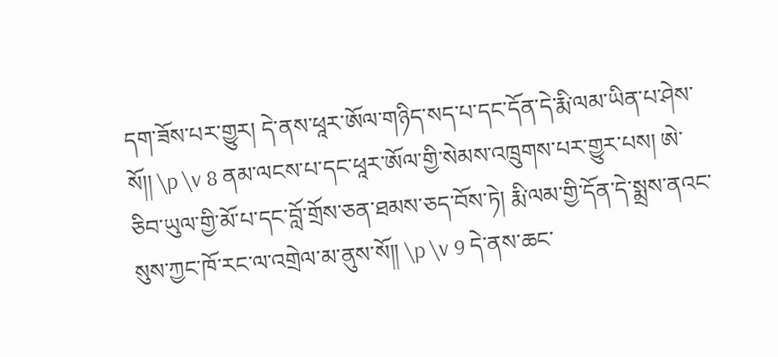དག་ཟོས་པར་གྱུར། དེ་ནས་ཕཱར་ཨོལ་གཉིད་སད་པ་དང་དོན་དེ་རྨི་ལམ་ཡིན་པ་ཤེས་སོ།། \p \v 8 ནམ་ལངས་པ་དང་ཕཱར་ཨོལ་གྱི་སེམས་འཁྲུགས་པར་གྱུར་པས། ཨེ་ཅིབ་ཡུལ་གྱི་མོ་པ་དང་བློ་གྲོས་ཅན་ཐམས་ཅད་བོས་ཏེ། རྨི་ལམ་གྱི་དོན་དེ་སྨྲས་ནའང་སུས་ཀྱང་ཁོ་རང་ལ་འགྲེལ་མ་ནུས་སོ།། \p \v 9 དེ་ནས་ཆང་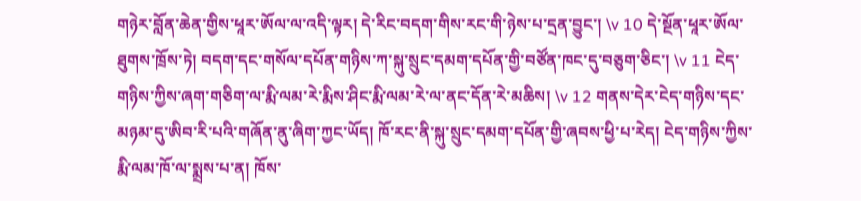གཉེར་བློན་ཆེན་གྱིས་ཕཱར་ཨོལ་ལ་འདི་ལྟར། དེ་རིང་བདག་གིས་རང་གི་ཉེས་པ་དྲན་བྱུང་། \v 10 དེ་སྔོན་ཕཱར་ཨོལ་ཐུགས་ཁྲོས་ཏེ། བདག་དང་གསོལ་དཔོན་གཉིས་ཀ་སྐུ་སྲུང་དམག་དཔོན་གྱི་བཙོན་ཁང་དུ་བཅུག་ཅིང་། \v 11 ངེད་གཉིས་ཀྱིས་ཞག་གཅིག་ལ་རྨི་ལམ་རེ་རྨིས་ཤིང་རྨི་ལམ་རེ་ལ་ནང་དོན་རེ་མཆིས། \v 12 གནས་དེར་ངེད་གཉིས་དང་མཉམ་དུ་ཨིབ་རི་པའི་གཞོན་ནུ་ཞིག་ཀྱང་ཡོད། ཁོ་རང་ནི་སྐུ་སྲུང་དམག་དཔོན་གྱི་ཞབས་ཕྱི་པ་རེད། ངེད་གཉིས་ཀྱིས་རྨི་ལམ་ཁོ་ལ་སྨྲས་པ་ན། ཁོས་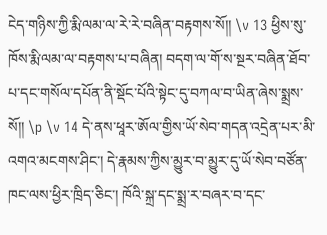ངེད་གཉིས་ཀྱི་རྨི་ལམ་ལ་རེ་རེ་བཞིན་བརྟགས་སོ།། \v 13 ཕྱིས་སུ་ཁོས་རྨི་ལམ་ལ་བརྟགས་པ་བཞིན། བདག་ལ་གོ་ས་སྔར་བཞིན་ཐོབ་པ་དང་གསོལ་དཔོན་ནི་སྡོང་པོའི་སྟེང་དུ་བཀལ་བ་ཡིན་ཞེས་སྨྲས་སོ།། \p \v 14 དེ་ནས་ཕཱར་ཨོལ་གྱིས་ཡོ་སེབ་གདན་འདྲེན་པར་མི་འགའ་མངགས་ཤིང་། དེ་རྣམས་ཀྱིས་མྱུར་བ་མྱུར་དུ་ཡོ་སེབ་བཙོན་ཁང་ལས་ཕྱིར་ཁྲིད་ཅིང་། ཁོའི་སྐྲ་དང་སྨྲ་ར་བཞར་བ་དང་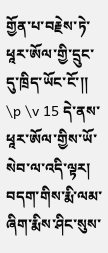གྱོན་པ་བརྗེས་ཏེ་ཕཱར་ཨོལ་གྱི་དྲུང་དུ་ཁྲིད་ཡོང་ངོ་།། \p \v 15 དེ་ནས་ཕཱར་ཨོལ་གྱིས་ཡོ་སེབ་ལ་འདི་ལྟར། བདག་གིས་རྨི་ལམ་ཞིག་རྨིས་ཤིང་སུས་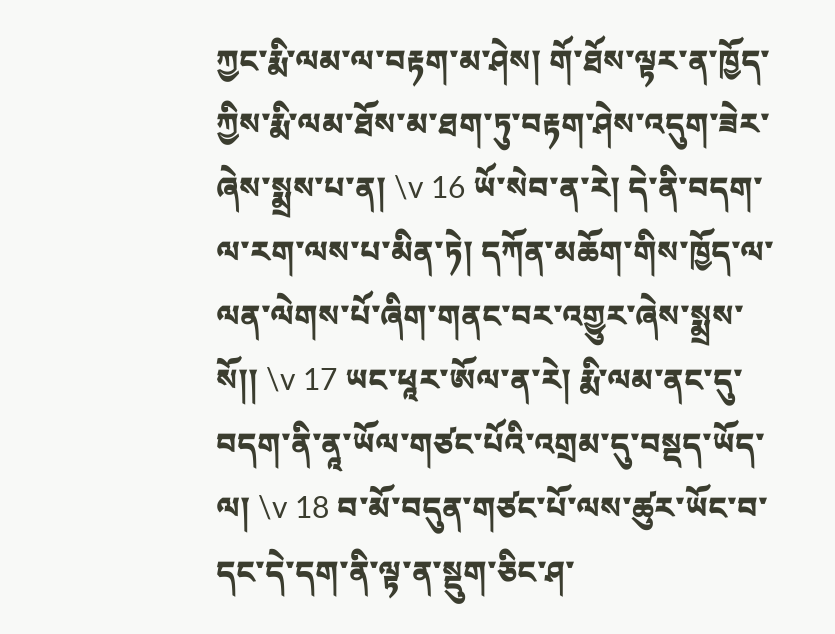ཀྱང་རྨི་ལམ་ལ་བརྟག་མ་ཤེས། གོ་ཐོས་ལྟར་ན་ཁྱོད་ཀྱིས་རྨི་ལམ་ཐོས་མ་ཐག་ཏུ་བརྟག་ཤེས་འདུག་ཟེར་ཞེས་སྨྲས་པ་ན། \v 16 ཡོ་སེབ་ན་རེ། དེ་ནི་བདག་ལ་རག་ལས་པ་མིན་ཏེ། དཀོན་མཆོག་གིས་ཁྱོད་ལ་ལན་ལེགས་པོ་ཞིག་གནང་བར་འགྱུར་ཞེས་སྨྲས་སོ།། \v 17 ཡང་ཕཱར་ཨོལ་ན་རེ། རྨི་ལམ་ནང་དུ་བདག་ནི་ནཱ་ཡོལ་གཙང་པོའི་འགྲམ་དུ་བསྡད་ཡོད་ལ། \v 18 བ་མོ་བདུན་གཙང་པོ་ལས་ཚུར་ཡོང་བ་དང་དེ་དག་ནི་ལྟ་ན་སྡུག་ཅིང་ཤ་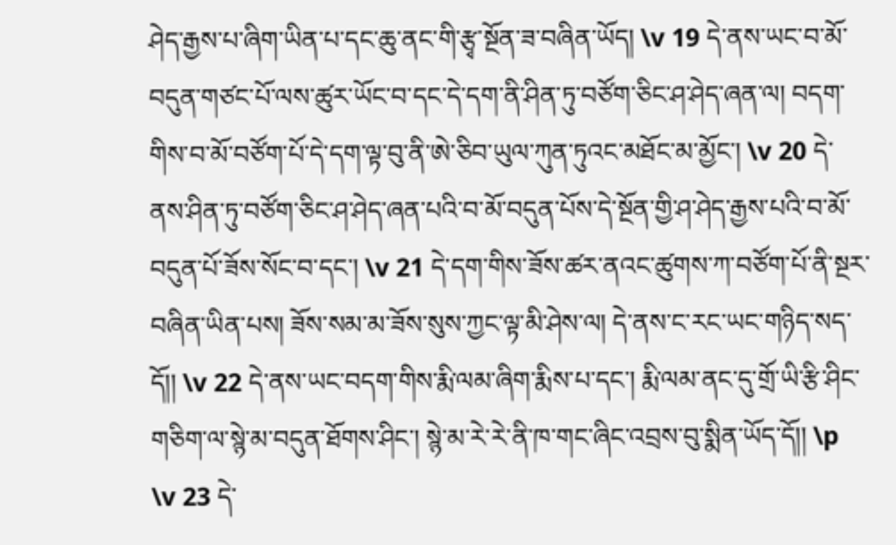ཤེད་རྒྱས་པ་ཞིག་ཡིན་པ་དང་ཆུ་ནང་གི་རྩྭ་སྔོན་ཟ་བཞིན་ཡོད། \v 19 དེ་ནས་ཡང་བ་མོ་བདུན་གཙང་པོ་ལས་ཚུར་ཡོང་བ་དང་དེ་དག་ནི་ཤིན་ཏུ་བཙོག་ཅིང་ཤ་ཤེད་ཞན་ལ། བདག་གིས་བ་མོ་བཙོག་པོ་དེ་དག་ལྟ་བུ་ནི་ཨེ་ཅིབ་ཡུལ་ཀུན་ཏུའང་མཐོང་མ་མྱོང་། \v 20 དེ་ནས་ཤིན་ཏུ་བཙོག་ཅིང་ཤ་ཤེད་ཞན་པའི་བ་མོ་བདུན་པོས་དེ་སྔོན་གྱི་ཤ་ཤེད་རྒྱས་པའི་བ་མོ་བདུན་པོ་ཟོས་སོང་བ་དང་། \v 21 དེ་དག་གིས་ཟོས་ཚར་ནའང་ཚུགས་ཀ་བཙོག་པོ་ནི་སྔར་བཞིན་ཡིན་པས། ཟོས་སམ་མ་ཟོས་སུས་ཀྱང་ལྟ་མི་ཤེས་ལ། དེ་ནས་ང་རང་ཡང་གཉིད་སད་དོ།། \v 22 དེ་ནས་ཡང་བདག་གིས་རྨི་ལམ་ཞིག་རྨིས་པ་དང་། རྨི་ལམ་ནང་དུ་གྲོ་ཡི་རྩི་ཤིང་གཅིག་ལ་སྙེ་མ་བདུན་ཐོགས་ཤིང་། སྙེ་མ་རེ་རེ་ནི་ཁ་གང་ཞིང་འབྲས་བུ་སྨིན་ཡོད་དོ།། \p \v 23 དེ་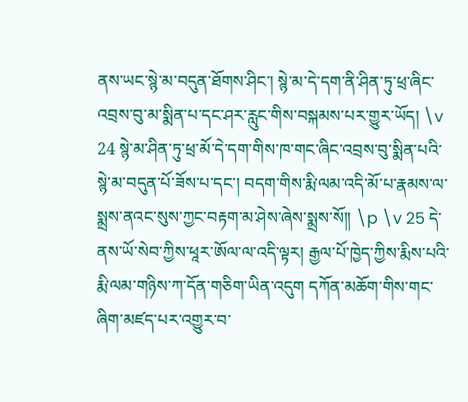ནས་ཡང་སྙེ་མ་བདུན་ཐོགས་ཤིང་། སྙེ་མ་དེ་དག་ནི་ཤིན་ཏུ་ཕྲ་ཞིང་འབྲས་བུ་མ་སྨིན་པ་དང་ཤར་རླུང་གིས་བསྐམས་པར་གྱུར་ཡོད། \v 24 སྙེ་མ་ཤིན་ཏུ་ཕྲ་མོ་དེ་དག་གིས་ཁ་གང་ཞིང་འབྲས་བུ་སྨིན་པའི་སྙེ་མ་བདུན་པོ་ཟོས་པ་དང་། བདག་གིས་རྨི་ལམ་འདི་མོ་པ་རྣམས་ལ་སྨྲས་ནའང་སུས་ཀྱང་བརྟག་མ་ཤེས་ཞེས་སྨྲས་སོ།། \p \v 25 དེ་ནས་ཡོ་སེབ་ཀྱིས་ཕཱར་ཨོལ་ལ་འདི་ལྟར། རྒྱལ་པོ་ཁྱེད་ཀྱིས་རྨིས་པའི་རྨི་ལམ་གཉིས་ཀ་དོན་གཅིག་ཡིན་འདུག དཀོན་མཆོག་གིས་གང་ཞིག་མཛད་པར་འགྱུར་བ་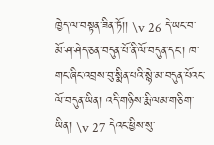ཁྱེད་ལ་བསྟན་ཟིན་ཏོ།། \v 26 དེ་ཡང་བ་མོ་ཤ་ཤེད་ཅན་བདུན་པོ་ནི་ལོ་བདུན་དང་། ཁ་གང་ཞིང་འབྲས་བུ་སྨིན་པའི་སྙེ་མ་བདུན་པོའང་ལོ་བདུན་ཡིན། འདི་གཉིས་རྨི་ལམ་གཅིག་ཡིན། \v 27 དེའང་ཕྱིས་སུ་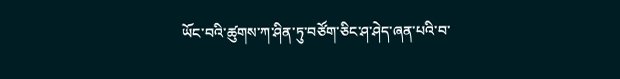ཡོང་བའི་ཚུགས་ཀ་ཤིན་ཏུ་བཙོག་ཅིང་ཤ་ཤེད་ཞན་པའི་བ་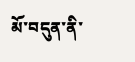མོ་བདུན་ནི་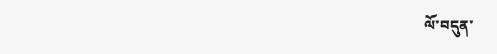ལོ་བདུན་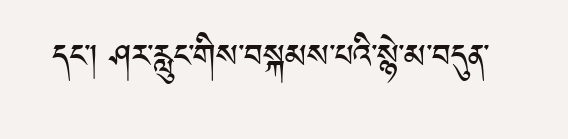དང་། ཤར་རླུང་གིས་བསྐམས་པའི་སྙེ་མ་བདུན་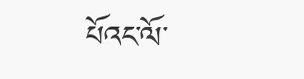པོའང་ལོ་